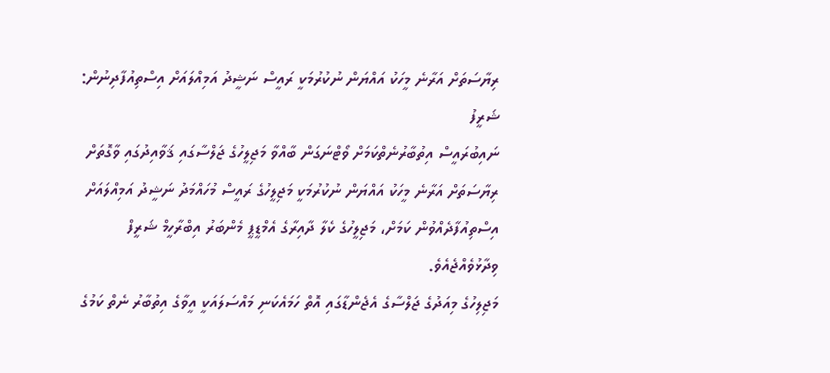ރިޔާސަތަށް އަރާނެ މީހަކު އައްޔަން ނުކުރުމަކީ ރައީސް ނަޝީދު އަމިއްލައަށް އިސްތިއުފާދިނުން: ޝަރީފު
ނައިބުރައީސް އިތުބާރުނެތްކަމަށް ވޯޓްނަގަން ބާއްވާ މަޖިލީހުގެ ޖަލްސާގައި ޤަވާއިދުގައި ވާގޮތަށް ރިޔާސަތަށް އަރާނެ މީހަކު އައްޔަން ނުކުރުމަކީ މަޖިލީހުގެ ރައީސް މުހައްމަދު ނަޝީދު އަމިއްލައަށް އިސްތިއުފާދެއްވުން ކަމަށް، މަޖިލީހުގެ ކެލާ ދާއިރާގެ އެމްޑީޕީ މެންބަރު އިބްރާހީމް ޝަރީފް ވިދާޅުވެއްޖެއެވެ.
މަޖިލިހުގެ މިއަދުގެ ޖަލްސާގެ އެޖެންޑާގައި އޮތް ހަމައެކަނި މައްސަލައަކީ އީވާގެ އިތުބާރު ނެތް ކަމުގެ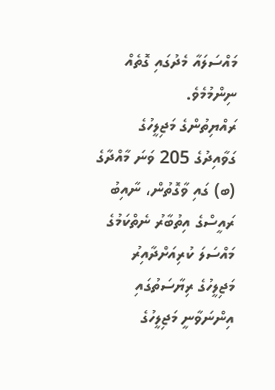މައްސަލައާ މެދުގައި ގޮތެއް ނިންމުމެވެ.
ރައްޔިތުންގެ މަޖިލީހުގެ ގަވާއިދުގެ 205 ވަނަ މާއްދާގެ (ބ) ގައި ވާގޮތުން، ނާއިބު ރައީސްގެ އިތުބާރު ނެތްކަމުގެ މައްސަލަ ކުރިއަށްދާއިރު މަޖިލީހުގެ ރިޔާސަތުގައި އިންނަވާނީ މަޖިލީހުގެ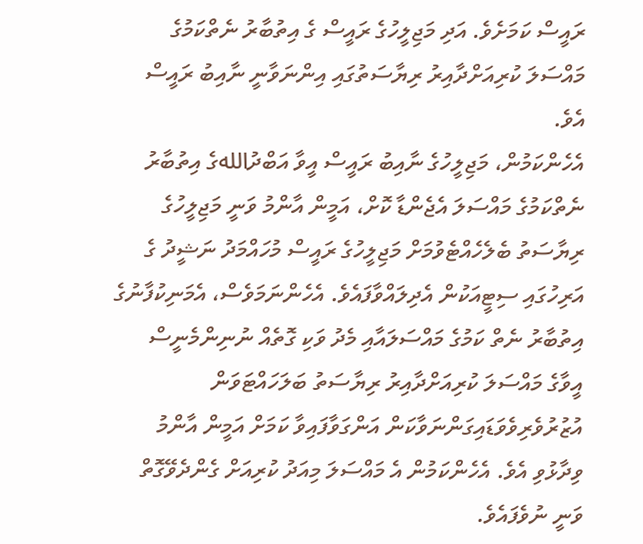ރައީސް ކަމަށެވެ. އަދި މަޖިލީހުގެ ރައީސް ގެ އިތުބާރު ނެތްކަމުގެ މައްސަލަ ކުރިއަށްދާއިރު ރިޔާސަތުގައި އިންނަވާނީ ނާއިބު ރައީސް އެވެ.
އެހެންކަމުން، މަޖިލީހުގެ ނާއިބު ރައީސް އީވާ އަބްދުاللهގެ އިތުބާރު ނެތްކަމުގެ މައްސަލަ އެޖެންޑާ ކޮށް، އަމީން އާންމު ވަނީ މަޖިލީހުގެ ރިޔާސަތު ބެލެހެއްޓެވުމަށް މަޖިލީހުގެ ރައީސް މުހައްމަދު ނަޝީދު ގެ އަރިހުގައި ސިޓީއަކުން އެދިލައްވާފައެވެ. އެހެންނަމަވެސް، އެމަނިކުފާނުގެ އިތުބާރު ނެތް ކަމުގެ މައްސަލައާއި މެދު ވަކި ގޮތެއް ނުނިންމެނީސް އީވާގެ މައްސަލަ ކުރިއަށްދާއިރު ރިޔާސަތު ބަލަހައްޓަވަން އުޒުރުވެރިވެވަޑައިގަންނަވާކަން އަންގަވާފައިވާ ކަމަށް އަމީން އާންމު ވިދާޅުވި އެވެ. އެހެންކަމުން އެ މައްސަލަ މިއަދު ކުރިއަށް ގެންދެވޭގޮތް ވަނީ ނުވެފައެވެ.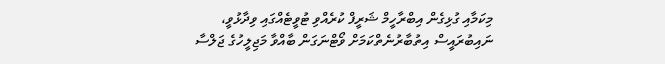މިކަމާއި ގުޅިގެން އިބްރާހީމް ޝަރީފް ކުރެއްވި ޓުވީޓެއްގައި ވިދާޅުވީ، ނައިބުރައީސް އިތުބާރުނެތްކަމަށް ވޯޓްނަގަން ބާއްވާ މަޖިލީހުގެ ޖަލްސާ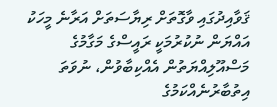ޤަވާއިދުގައި ވާގޮތަށް ރިޔާސަތަށް އަރާނެ މީހަކު އައްޔަން ނުކުރުމަކީ ރައީސްގެ މަގާމުގެ މަސްއޫލިއްޔަތުން އެއްކިބާވުން، ނުވަތަ އިތުބާރުނެއްކަމުގެ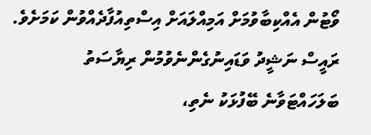ވޯޓުން އެއްކިބާވުމަށް އަމިއްލައަށް އިސްތިއުފާދެއްވުން ކަމަށެވެ.
ރައީސް ނަޝީދު ވަޑައިނުގެންނެވުމުން ރިޔާސަތު ބަލަހައްޓަވާނެ ބޭފުޅަކު ނެތި،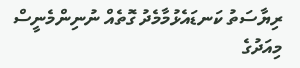ރިޔާސަތު ކަނޑައެޅުމާމެދު ގޮތެއް ނުނިންމެނީސް މިއަދުގެ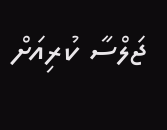ޖަލްސާ ކުރިއަށް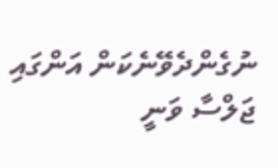ނުގެންދެވޭނެކަން އަންގައި ޖަލްސާ ވަނީ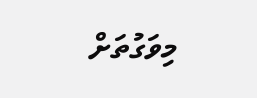މިވަގުތަށް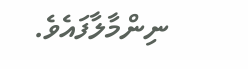ނިންމާލާފައެވެ.